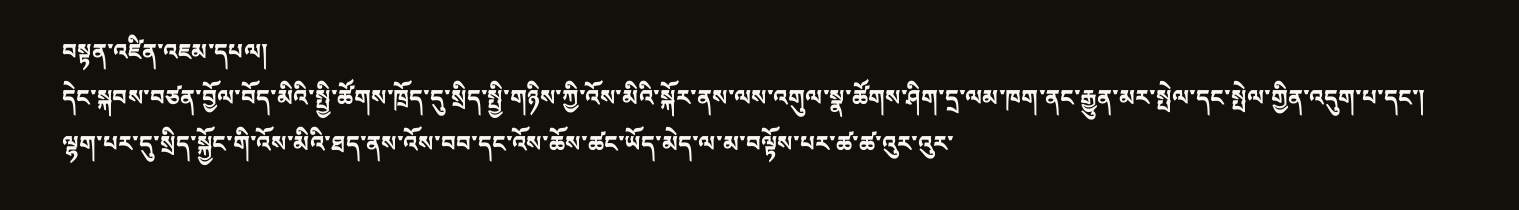བསྟན་འཛིན་འཇམ་དཔལ།
དེང་སྐབས་བཙན་བྱོལ་བོད་མིའི་སྤྱི་ཚོགས་ཁྲོད་དུ་སྲིད་སྤྱི་གཉིས་ཀྱི་འོས་མིའི་སྐོར་ནས་ལས་འགུལ་སྣ་ཚོགས་ཤིག་དྲ་ལམ་ཁག་ནང་རྒྱུན་མར་སྤེལ་དང་སྤེལ་གྱིན་འདུག་པ་དང་། ལྷག་པར་དུ་སྲིད་སྐྱོང་གི་འོས་མིའི་ཐད་ནས་འོས་བབ་དང་འོས་ཆོས་ཚང་ཡོད་མེད་ལ་མ་བལྟོས་པར་ཚ་ཚ་འུར་འུར་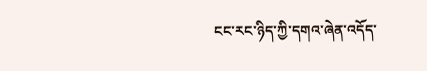ངང་རང་ཉིད་ཀྱི་དགའ་ཞེན་འདོད་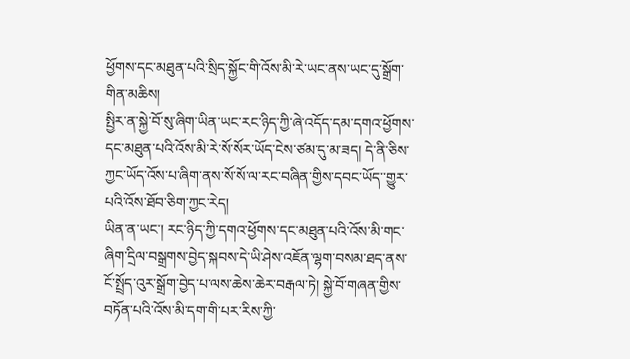ཕྱོགས་དང་མཐུན་པའི་སྲིད་སྐྱོང་གི་འོས་མི་རེ་ཡང་ནས་ཡང་དུ་སྒྲོག་གིན་མཆིས།
སྤྱིར་ན་སྐྱེ་བོ་སུ་ཞིག་ཡིན་ཡང་རང་ཉིད་ཀྱི་ཞེ་འདོད་དམ་དགའ་ཕྱོགས་དང་མཐུན་པའི་འོས་མི་རེ་སོ་སོར་ཡོད་ངེས་ཙམ་དུ་མ་ཟད། དེ་ནི་ཅིས་ཀྱང་ཡོད་འོས་པ་ཞིག་ནས་སོ་སོ་ལ་རང་བཞིན་གྱིས་དབང་ཡོད་་གྱུར་པའི་འོས་ཐོབ་ཅིག་ཀྱང་རེད།
ཡིན་ན་ཡང་། རང་ཉིད་ཀྱི་དགའ་ཕྱོགས་དང་མཐུན་པའི་འོས་མི་གང་ཞིག་དྲིལ་བསྒྲགས་བྱེད་སྐབས་དེ་ཡི་ཤེས་འཇོན་ལྷག་བསམ་ཐད་ནས་ངོ་སྤྲོད་འུར་སྒྲོག་བྱེད་པ་ལས་ཆེས་ཆེར་བརྒལ་ཏེ། སྐྱེ་བོ་གཞན་གྱིས་བཏོན་པའི་འོས་མི་དག་གི་པར་རིས་ཀྱི་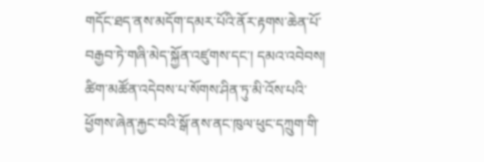གདོང་ཐད་ནས་མདོག་དམར་པོའི་ནོར་རྟགས་ཆེན་པོ་བརྒྱབ་ཏེ་གཞི་མེད་སྐྱོན་འཛུགས་དང་། དམའ་འབེབས། ཚིག་མཚོན་འདེབས་པ་སོགས་ཤིན་ཏུ་མི་འོས་པའི་ཕྱོགས་ཞེན་རྐྱང་བའི་སྒོ་ནས་ནང་ཁུལ་ཕུང་དཀྲུག་གི་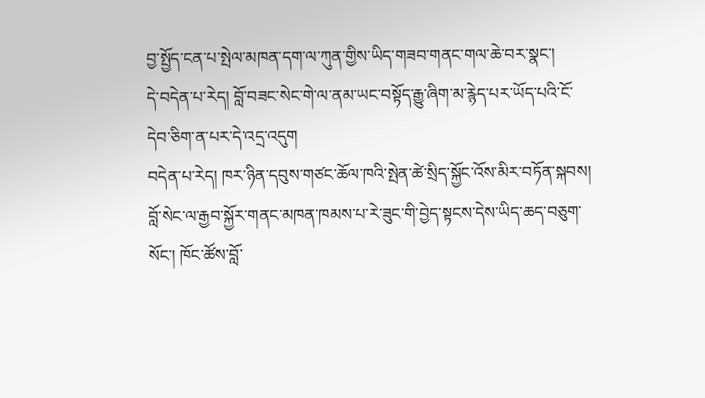བྱ་སྤྱོད་ངན་པ་སྤེལ་མཁན་དག་ལ་ཀུན་གྱིས་ཡིད་གཟབ་གནང་གལ་ཆེ་བར་སྣང་།
དེ་བདེན་པ་རེད། བློ་བཟང་སེང་གེ་ལ་ནམ་ཡང་བསྟོད་རྒྱུ་ཞིག་མ་རྙེད་པར་ཡོད་པའི་ངོ་དེབ་ཅིག་ན་པར་དེ་འདྲ་འདུག
བདེན་པ་རེད། ཁར་ཉིན་དབུས་གཙང་ཆོལ་ཁའི་སྤེན་ཚེ་སྲིད་སྐྱོང་འོས་མིར་བཏོན་སྐབས། བློ་སེང་ལ་རྒྱབ་སྐྱོར་གནང་མཁན་ཁམས་པ་རེ་ཟུང་གི་བྱེད་སྟངས་དེས་ཡིད་ཆད་བཅུག་སོང་། ཁོང་ཚོས་བློ་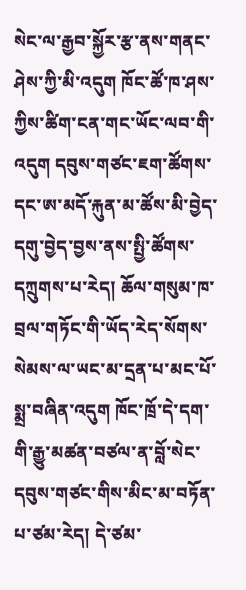སེང་ལ་རྒྱབ་སྐྱོར་རྩ་ནས་གནང་ཤེས་ཀྱི་མི་འདུག ཁོང་ཚོ་ཁ་ཤས་ཀྱིས་ཚིག་ངན་གང་ཡོང་ལབ་གི་འདུག དབུས་གཙང་ཇག་ཚོགས་དང་ཨ་མདོ་རྐུན་མ་ཚོས་མི་བྱེད་དགུ་བྱེད་བྱས་ནས་སྤྱི་ཚོགས་དཀྲུགས་པ་རེད། ཆོལ་གསུམ་ཁ་བྲལ་གཏོང་གི་ཡོད་རེད་སོགས་སེམས་ལ་ཡང་མ་དྲན་པ་མང་པོ་སྨྲ་བཞིན་འདུག ཁོང་ཁྲོ་དེ་དག་གི་རྒྱུ་མཚན་བཙལ་ན་བློ་སེང་དབུས་གཙང་གིས་མིང་མ་བཏོན་པ་ཙམ་རེད། དེ་ཙམ་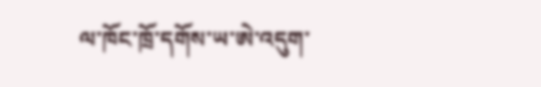ལ་ཁོང་ཁྲོ་དགོས་ཡ་ཨེ་འདུག་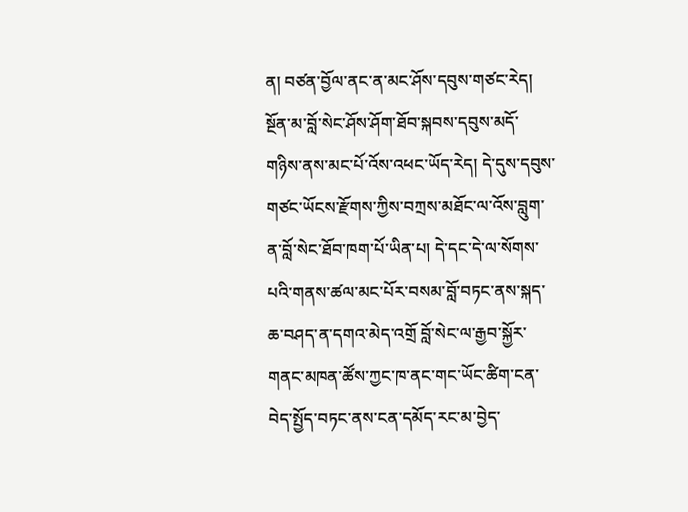ན། བཙན་བྱོལ་ནང་ན་མང་ཤོས་དབུས་གཙང་རེད། སྔོན་མ་བློ་སེང་ཤོས་ཤོག་ཐོབ་སྐབས་དབུས་མདོ་གཉིས་ནས་མང་པོ་འོས་འཕང་ཡོད་རེད། དེ་དུས་དབུས་གཙང་ཡོངས་རྫོགས་ཀྱིས་བཀྲས་མཐོང་ལ་འོས་བླུག་ན་བློ་སེང་ཐོབ་ཁག་པོ་ཡིན་པ། དེ་དང་དེ་ལ་སོགས་པའི་གནས་ཚལ་མང་པོར་བསམ་བློ་བཏང་ནས་སྐད་ཆ་བཤད་ན་དགའ་མེད་འགྲོ བློ་སེང་ལ་རྒྱབ་སྐྱོར་གནང་མཁན་ཚོས་ཀྱང་ཁ་ནང་གང་ཡོང་ཚིག་ངན་བེད་སྤྱོད་བཏང་ནས་ངན་དམོད་རང་མ་བྱེད་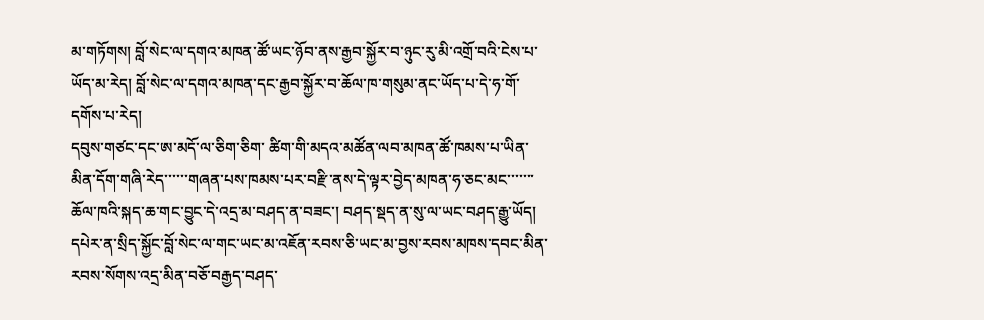མ་གཏོགས། བློ་སེང་ལ་དགའ་མཁན་ཚོ་ཡང་ཉོབ་ནས་རྒྱབ་སྐྱོར་བ་ཉུང་རུ་མི་འགྲོ་བའི་ངེས་པ་ཡོད་མ་རེད། བློ་སེང་ལ་དགའ་མཁན་དང་རྒྱབ་སྐྱོར་བ་ཆོལ་ཁ་གསུམ་ནང་ཡོད་པ་དེ་ཧ་གོ་དགོས་པ་རེད།
དབུས་གཙང་དང་ཨ་མདོ་ལ་ཅིག་ཅིག་ ཚིག་གི་མདའ་མཚོན་ལབ་མཁན་ཚོ་ཁམས་པ་ཡིན་མིན་དོག་གཞི་རེད་་་་་་གཞན་པས་ཁམས་པར་བརྫི་ནས་དེ་ལྟར་བྱེད་མཁན་ཧ་ཅང་མང་་་་་་་
ཆོལ་ཁའི་སྐད་ཆ་གང་བྱུང་དེ་འདྲ་མ་བཤད་ན་བཟང་། བཤད་སྡད་ན་སུ་ལ་ཡང་བཤད་རྒྱུ་ཡོད། དཔེར་ན་སྲིད་སྐྱོང་བློ་སེང་ལ་གང་ཡང་མ་འཇོན་རབས་ཅི་ཡང་མ་བྱས་རབས་མཁས་དབང་མིན་རབས་སོགས་འདྲ་མིན་བཅོ་བརྒྱད་བཤད་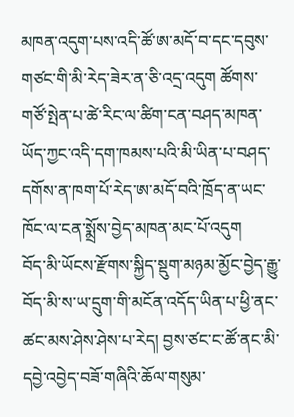མཁན་འདུག་པས་འདི་ཚོ་ཨ་མདོ་བ་དང་དབུས་གཙང་གི་མི་རེད་ཟེར་ན་ཅི་འདྲ་འདུག ཚོགས་གཙོ་སྤེན་པ་ཚེ་རིང་ལ་ཚིག་ངན་བཤད་མཁན་ཡོད་ཀྱང་འདི་དག་ཁམས་པའི་མི་ཡིན་པ་བཤད་དགོས་ན་ཁག་པོ་རེད་ཨ་མདོ་བའི་ཁྲོད་ན་ཡང་ཁོང་ལ་ངན་སྨྲོས་བྱེད་མཁན་མང་པོ་འདུག
བོད་མི་ཡོངས་རྫོགས་སྐྱིད་སྡུག་མཉམ་མྱོང་བྱེད་རྒྱུ་བོད་མི་ས་ཡ་དྲུག་གི་མངོན་འདོད་ཡིན་པ་ཕྱི་ནང་ཚང་མས་ཤེས་ཤེས་པ་རེད། བྱས་ཙང་ང་ཚོ་ནང་མི་དབྱེ་འབྱེད་བཟོ་གཞིའི་ཆོལ་གསུམ་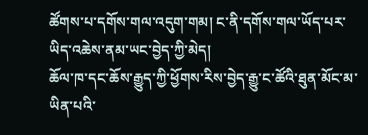ཚོགས་པ་དགོས་གལ་འདུག་གམ། ང་ནི་དགོས་གལ་ཡོད་པར་ཡིད་འཆེས་ནམ་ཡང་བྱེད་ཀྱི་མེད།
ཆོལ་ཁ་དང་ཆོས་རྒྱུད་ཀྱི་ཕྱོགས་རིས་བྱེད་རྒྱུ་ང་ཚོའི་ཐུན་མོང་མ་ཡིན་པའི་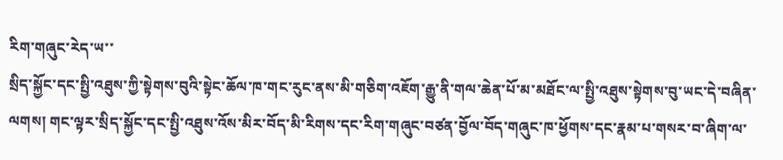རིག་གཞུང་རེད་ཡ་་
སྲིད་སྐྱོང་དང་སྤྱི་འཐུས་ཀྱི་སྟེགས་བུའི་སྟེང་ཆོལ་ཁ་གང་རུང་ནས་མི་གཅིག་འཇོག་རྒྱུ་ནི་གལ་ཆེན་པོ་མ་མཐོང་ལ་སྤྱི་འཐུས་སྟེགས་བུ་ཡང་དེ་བཞིན་ལགས། གང་ལྟར་སྲིད་སྐྱོང་དང་སྤྱི་འཐུས་འོས་མིར་བོད་མི་རིགས་དང་རིག་གཞུང་བཙན་བྱོལ་བོད་གཞུང་ཁ་ཕྱོགས་དང་རྣམ་པ་གསར་བ་ཞིག་ལ་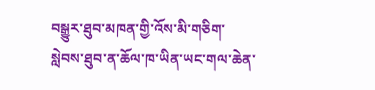བསྒྱུར་ཐུབ་མཁན་གྱི་འོས་མི་གཅིག་སླེབས་ཐུབ་ན་ཆོལ་ཁ་ཡིན་ཡང་གལ་ཆེན་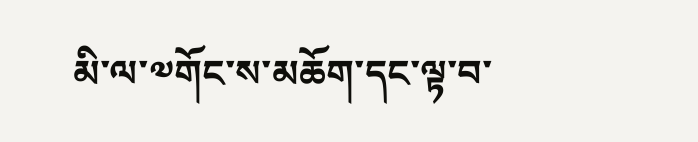མི་ལ་༧གོང་ས་མཆོག་དང་ལྟ་བ་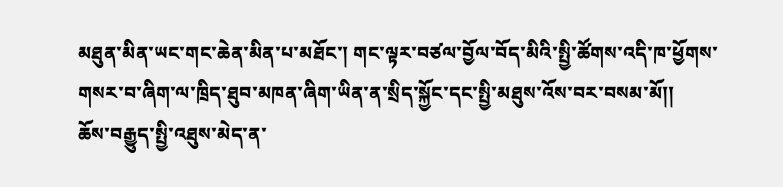མཐུན་མིན་ཡང་གང་ཆེན་མིན་པ་མཐོང་། གང་ལྟར་བཙལ་བྱོལ་བོད་མིའི་སྤྱི་ཚོགས་འདི་ཁ་ཕྱོགས་གསར་བ་ཞིག་ལ་ཁྲིད་ཐུབ་མཁན་ཞིག་ཡིན་ན་སྲིད་སྐྱོང་དང་སྤྱི་མཐུས་འོས་བར་བསམ་མོ།།
ཆོས་བརྒྱུད་སྤྱི་འཐུས་མེད་ན་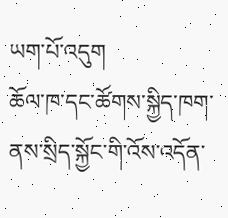ཡག་པོ་འདུག
ཆོལ་ཁ་དང་ཚོགས་སྐྱིད་ཁག་ནས་སྲིད་སྐྱོང་གི་འོས་འདོན་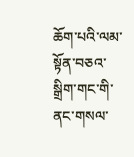ཆོག་པའི་ལམ་སྟོན་བཅའ་སྒྲིག་གང་གི་ནང་གསལ་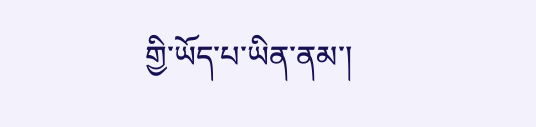གྱི་ཡོད་པ་ཡིན་ནམ་།